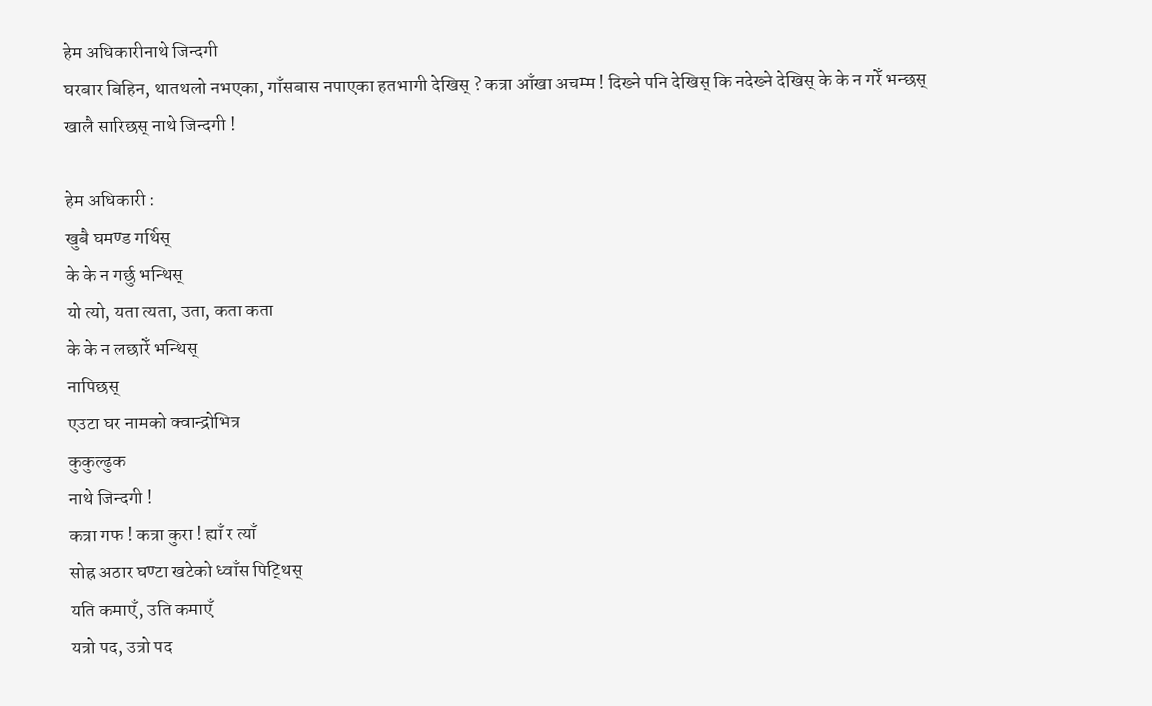हेम अधिकारीनाथे जिन्दगी
घरबार बिहिन, थातथलो नभएका, गाँसबास नपाएका हतभागी देखिस् ? कत्रा आँखा अचम्म ! दिख्ने पनि देखिस् कि नदेख्ने देखिस् के के न गरेँ भन्छस् खालै सारिछस् नाथे जिन्दगी !

हेम अधिकारी :
खुबै घमण्ड गर्थिस्
के के न गर्छु भन्थिस्
यो त्यो, यता त्यता, उता, कता कता
के के न लछारेँ भन्थिस्
नापिछस्
एउटा घर नामको क्वान्द्रोभित्र
कुकुल्ढुक
नाथे जिन्दगी !
कत्रा गफ ! कत्रा कुरा ! ह्याँ र त्याँ
सोह्र अठार घण्टा खटेको ध्वाँस पिट्थिस्
यति कमाएँ, उति कमाएँ
यत्रो पद, उत्रो पद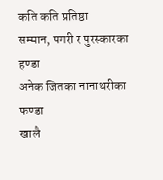कति कति प्रतिष्ठा
सम्मान, पगरी र पुरस्कारका हण्डा
अनेक जितका नानाथरीका फण्डा
खालै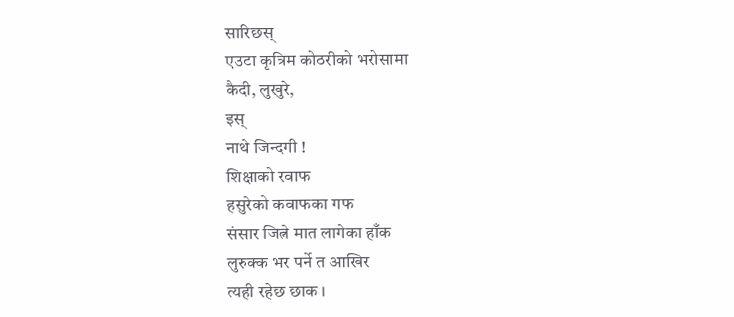सारिछस्
एउटा कृत्रिम कोठरीको भरोसामा
कैदी, लुखुरे,
इस्
नाथे जिन्दगी !
शिक्षाको रवाफ
हसुरेको कवाफका गफ
संसार जित्ने मात लागेका हाँक
लुरुक्क भर पर्ने त आखिर
त्यही रहेछ छाक ।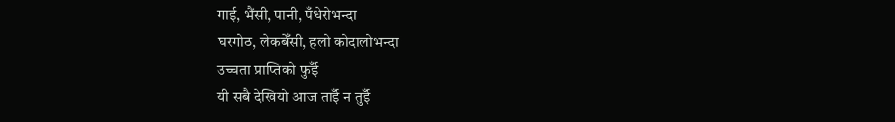गाई, भैंसी, पानी, पँधेरोभन्दा
घरगोठ, लेकबेँसी, हलो कोदालोभन्दा
उच्चता प्राप्तिको फुईँ
यी सबै देखियो आज ताईँ न तुईँ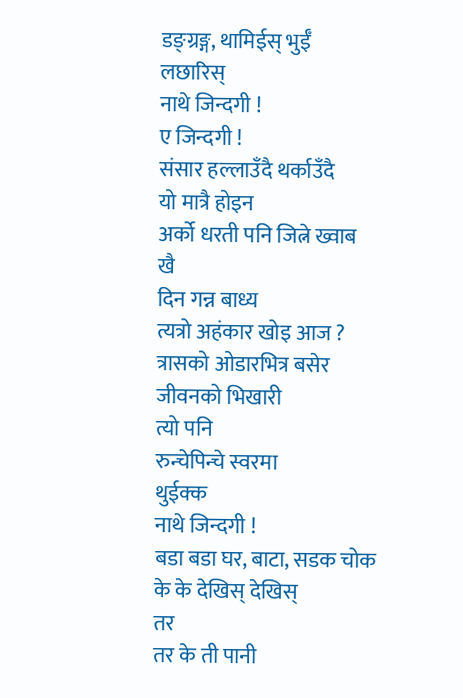डङ्ग्रङ्ग, थामिईस् भुईँ
लछारिस्
नाथे जिन्दगी !
ए जिन्दगी !
संसार हल्लाउँदै थर्काउँदै
यो मात्रै होइन
अर्को धरती पनि जित्ने ख्वाब
खै
दिन गन्न बाध्य
त्यत्रो अहंकार खोइ आज ?
त्रासको ओडारभित्र बसेर
जीवनको भिखारी
त्यो पनि
रुन्चेपिन्चे स्वरमा
थुईक्क
नाथे जिन्दगी !
बडा बडा घर, बाटा, सडक चोक
के के देखिस् देखिस्
तर
तर के ती पानी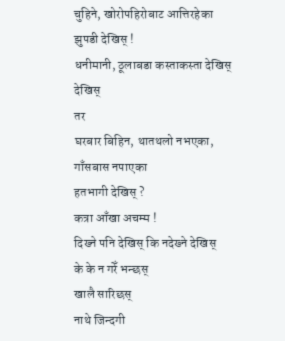चुहिने, खोरोपहिरोबाट आत्तिरहेका
झुपडी देखिस् !
धनीमानी, ठूलाबडा कस्ताकस्ता देखिस् देखिस्
तर
घरबार बिहिन, थातथलो नभएका, गाँसबास नपाएका
हतभागी देखिस् ?
कत्रा आँखा अचम्म !
दिख्ने पनि देखिस् कि नदेख्ने देखिस्
के के न गरेँ भन्छस्
खालै सारिछस्
नाथे जिन्दगी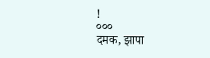!
०००
दमक, झापा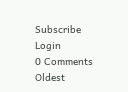Subscribe
Login
0 Comments
Oldest